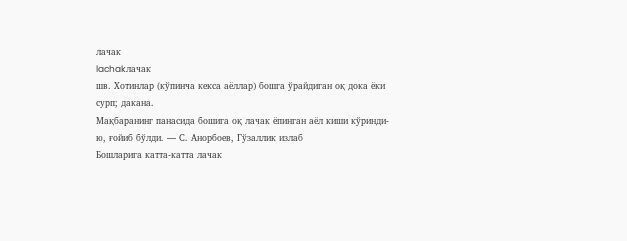лачак
lachakлачак
шв. Хотинлар (кўпинча кекса аёллар) бошга ўрайдиган оқ дока ёки сурп; дакана.
Мақбаранинг панасида бошига оқ лачак ёпинган аёл киши кўринди-ю, ғойиб бўлди. — С. Анорбоев, Гўзаллик излаб
Бошларига катта-катта лачак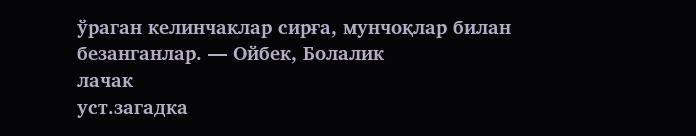ўраган келинчаклар сирға, мунчоқлар билан безанганлар. — Ойбек, Болалик
лачак
уст.загадка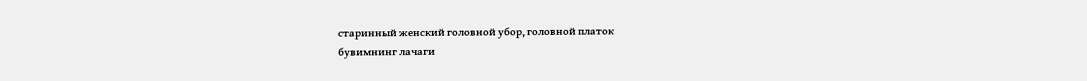старинный женский головной убор, головной платок
бувимнинг лачаги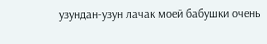узундан-узун лачак моей бабушки очень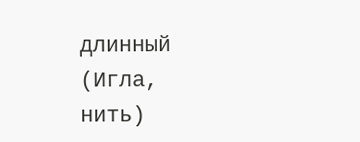длинный (Игла, нить)